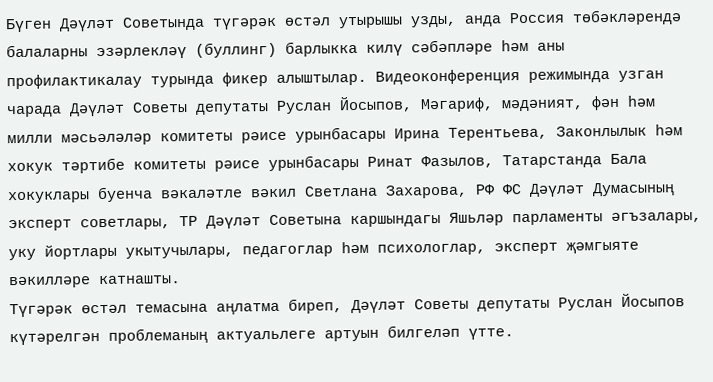Бүген Дәүләт Советында түгәрәк өстәл утырышы узды, анда Россия төбәкләрендә балаларны эзәрлекләү (буллинг) барлыкка килү сәбәпләре һәм аны профилактикалау турында фикер алыштылар. Видеоконференция режимында узган чарада Дәүләт Советы депутаты Руслан Йосыпов, Мәгариф, мәдәният, фән һәм милли мәсьәләләр комитеты рәисе урынбасары Ирина Терентьева, Законлылык һәм хокук тәртибе комитеты рәисе урынбасары Ринат Фазылов, Татарстанда Бала хокуклары буенча вәкаләтле вәкил Светлана Захарова, РФ ФС Дәүләт Думасының эксперт советлары, ТР Дәүләт Советына каршындагы Яшьләр парламенты әгъзалары, уку йортлары укытучылары, педагоглар һәм психологлар, эксперт җәмгыяте вәкилләре катнашты.
Түгәрәк өстәл темасына аңлатма биреп, Дәүләт Советы депутаты Руслан Йосыпов күтәрелгән проблеманың актуальлеге артуын билгеләп үтте.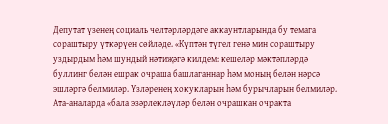Депутат үзенең социаль челтәрләрдәге аккаунтларында бу темага сораштыру үткәрүен сөйләде. «Күптән түгел генә мин сораштыру уздырдым һәм шундый нәтиҗәгә килдем: кешеләр мәктәпләрдә буллинг белән ешрак очраша башлаганнар һәм моның белән нәрсә эшләргә белмиләр. Үзләренең хокукларын һәм бурычларын белмиләр. Ата-аналарда «бала эзәрлекләүләр белән очрашкан очракта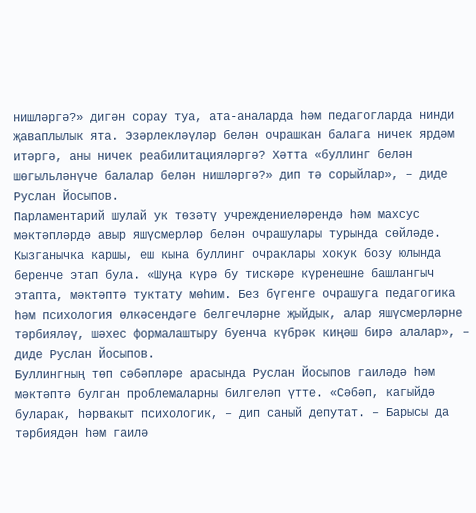нишләргә?» дигән сорау туа, ата-аналарда һәм педагогларда нинди җаваплылык ята. Эзәрлекләүләр белән очрашкан балага ничек ярдәм итәргә, аны ничек реабилитацияләргә? Хәтта «буллинг белән шөгыльләнүче балалар белән нишләргә?» дип тә сорыйлар», – диде Руслан Йосыпов.
Парламентарий шулай ук төзәтү учреждениеләрендә һәм махсус мәктәпләрдә авыр яшүсмерләр белән очрашулары турында сөйләде. Кызганычка каршы, еш кына буллинг очраклары хокук бозу юлында беренче этап була. «Шуңа күрә бу тискәре күренешне башлангыч этапта, мәктәптә туктату мөһим. Без бүгенге очрашуга педагогика һәм психология өлкәсендәге белгечләрне җыйдык, алар яшүсмерләрне тәрбияләү, шәхес формалаштыру буенча күбрәк киңәш бирә алалар», – диде Руслан Йосыпов.
Буллингның төп сәбәпләре арасында Руслан Йосыпов гаиләдә һәм мәктәптә булган проблемаларны билгеләп үтте. «Сәбәп, кагыйдә буларак, һәрвакыт психологик, – дип саный депутат. – Барысы да тәрбиядән һәм гаилә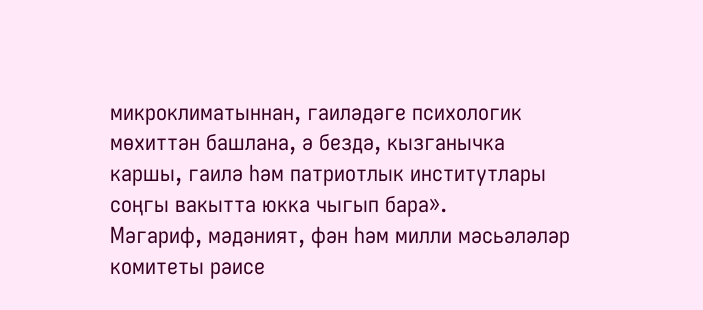микроклиматыннан, гаиләдәге психологик мөхиттән башлана, ә бездә, кызганычка каршы, гаилә һәм патриотлык институтлары соңгы вакытта юкка чыгып бара».
Мәгариф, мәдәният, фән һәм милли мәсьәләләр комитеты рәисе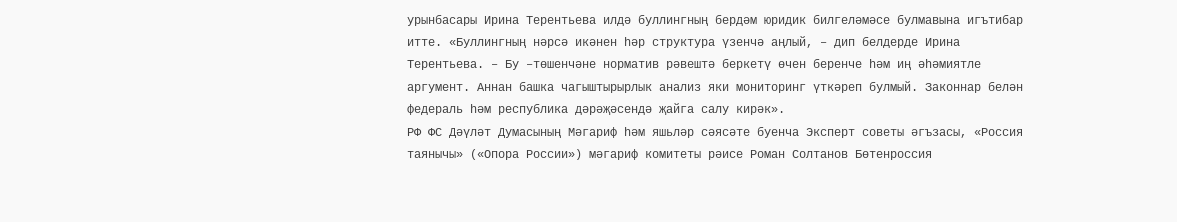урынбасары Ирина Терентьева илдә буллингның бердәм юридик билгеләмәсе булмавына игътибар итте. «Буллингның нәрсә икәнен һәр структура үзенчә аңлый, – дип белдерде Ирина Терентьева. – Бу –төшенчәне норматив рәвештә беркетү өчен беренче һәм иң әһәмиятле аргумент. Аннан башка чагыштырырлык анализ яки мониторинг үткәреп булмый. Законнар белән федераль һәм республика дәрәҗәсендә җайга салу кирәк».
РФ ФС Дәүләт Думасының Мәгариф һәм яшьләр сәясәте буенча Эксперт советы әгъзасы, «Россия таянычы» («Опора России») мәгариф комитеты рәисе Роман Солтанов Бөтенроссия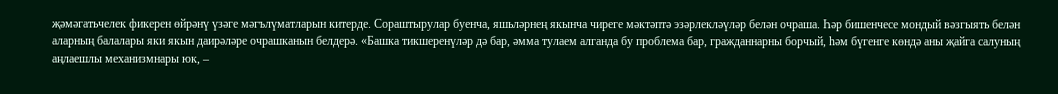җәмәгатьчелек фикерен өйрәнү үзәге мәгълүматларын китерде. Сораштырулар буенча, яшьләрнең якынча чиреге мәктәптә эзәрлекләүләр белән очраша. Һәр бишенчесе мондый вәзгыять белән аларның балалары яки якын даирәләре очрашканын белдерә. «Башка тикшеренүләр дә бар, әмма тулаем алганда бу проблема бар, гражданнарны борчый, һәм бүгенге көндә аны җайга салуның аңлаешлы механизмнары юк, –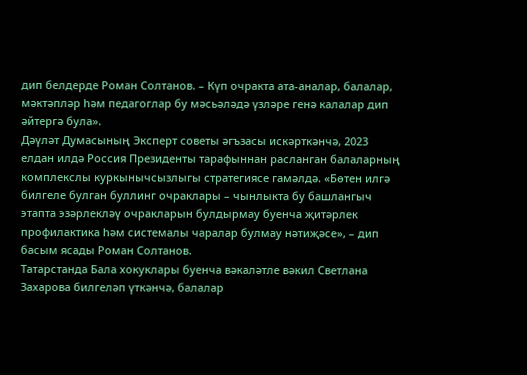дип белдерде Роман Солтанов. – Күп очракта ата-аналар, балалар, мәктәпләр һәм педагоглар бу мәсьәләдә үзләре генә калалар дип әйтергә була».
Дәүләт Думасының Эксперт советы әгъзасы искәрткәнчә, 2023 елдан илдә Россия Президенты тарафыннан расланган балаларның комплекслы куркынычсызлыгы стратегиясе гамәлдә. «Бөтен илгә билгеле булган буллинг очраклары – чынлыкта бу башлангыч этапта эзәрлекләү очракларын булдырмау буенча җитәрлек профилактика һәм системалы чаралар булмау нәтиҗәсе», – дип басым ясады Роман Солтанов.
Татарстанда Бала хокуклары буенча вәкаләтле вәкил Светлана Захарова билгеләп үткәнчә, балалар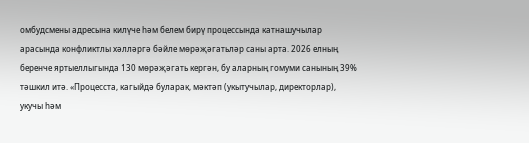омбудсмены адресына килүче һәм белем бирү процессында катнашучылар арасында конфликтлы хәлләргә бәйле мөрәҗәгатьләр саны арта. 2026 елның беренче яртыеллыгында 130 мөрәҗәгать кергән, бу аларның гомуми санының 39% тәшкил итә. «Процесста, кагыйдә буларак, мәктәп (укытучылар, директорлар), укучы һәм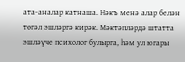ата-аналар катнаша. Нәкъ менә алар белән төгәл эшләргә кирәк. Мәктәпләрдә штатта эшләүче психолог булырга, һәм ул югары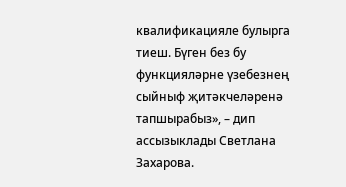квалификацияле булырга тиеш. Бүген без бу функцияләрне үзебезнең сыйныф җитәкчеләренә тапшырабыз», – дип ассызыклады Светлана Захарова.